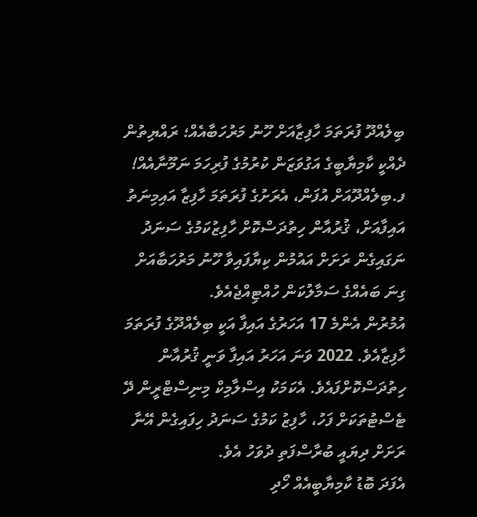ބިލެއްދޫ ފުރަތަމަ ހާފިޒާއަށް ހޫނު މަރުހަބާއެއް؛ ރައްޔިތުން ދެއްކީ ކާމިޔާބީގެ އަގުވަޒަން ކުރުމުގެ ފުރިހަމަ ނަމޫނާއެއް!
ފ.ބިލެއްދޫއަށް އުފަން، އެރަށުގެ ފުރަތަމަ ހާފިޒާ އައިމިނަތު އައިފާއަށް، ޤުރުއާން ހިތުދަސްކޮށް ހާފިޒުކަމުގެ ސަނަދު ނަގައިގެން ރަށަށް އައުމުން ކިޔާފައިވާ ހޫނު މަރުހަބާއަށް ގިނަ ބައެއްގެ ސަމާލުކަން ހުއްޓިއްޖެއެވެ.
އުމުރުން އެންމެ 17 އަހަރުގެ އައިފާ އަކީ ބިލެއްދޫގެ ފުރަތަމަ ހާފިޒާއެވެ. 2022 ވަނަ އަހަރު އައިފާ ވަނީ ޤުރުއާން ހިތުދަސްކޮށްފައެވެ. އެކަމަކު އިސްލާމިކް މިނިސްޓްރީން ދޭ ޓެސްޓުތަކަށް ފަހު، ހާފިޒު ކަމުގެ ސަނަދު ހިފައިގެން އޭނާ ރަށަށް ދިޔައީ ބުރާސްފަތި ދުވަހު އެވެ.
އެފަދަ ބޮޑު ކާމިޔާބީއެއް ހޯދި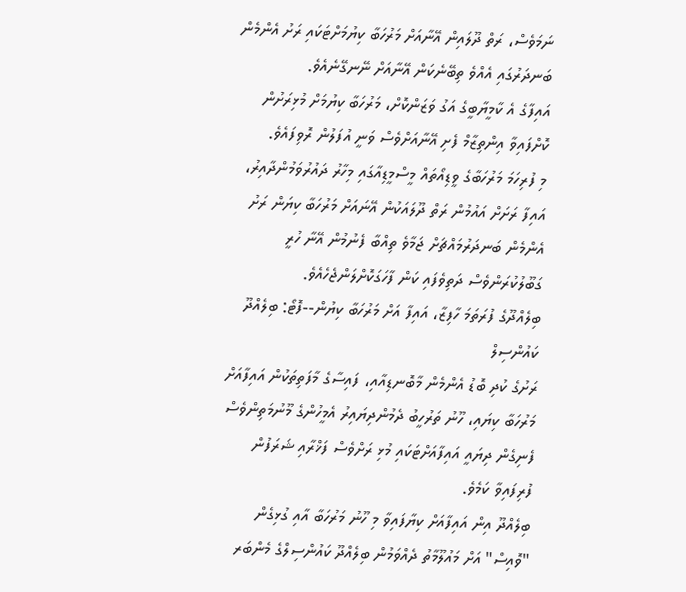ނަމަވެސް، ރަތް ދޫލައިން އޭނާއަށް މަރުހަބާ ކިޔުމަށްޓަކައި ރަށު އެންމެން ބަނދަރުގައި އެއްވެ ތިބޭނެކަން އޭނާއަށް ނޭނގޭނެއެވެ.
އައިފާގެ އެ ކާމީޔާބީގެ އަގު ވަޒަންކޮށް، މަރުހަބާ ކިޔުމަށް މުޅިރަށުން ކޮށްފައިވާ އިންތިޒާމް ފެށި އޭނާއަށްވެސް ވަނީ އުފަލުން ރޮވިފައެވެ.
މި ފުރިހަމަ މަރުހަބާގެ ވީޑިއޯތައް މީސްމީޑިއާގައި މިހާރު ދައުރުވަމުންދާއިރު، އައިފާ ރަށަށް އައުމުން ރަތް ދޫލައަކުން އޭނައަށް މަރުހަބާ ކިޔަން ރަށު އެންމެން ބަނދަރުމައްޗަށް ޖަމާވެ ތިއްބާ ފެނުމުން އޭނާ ހުރީ ގަބޫލުކުރަންވެސް ދަތިވެފައި ކަން ފާހަގަކޮށްލަންޖެހެއެވެ.
ބިލެއްދޫގެ ފުރަތަމަ ހާފިޒާ، އައިފާ އަށް މަރުހަބާ ކިޔުން--ފޮޓޯ: ބިލެއްދޫ ކައުންސިލް
ރަށުގެ ކުދި ބޮޑު އެންމެން މާބޮނޑިއާއި، ފައިސާގެ މާފަތިތަކުން އައިފާއަށް މަރުހަބާ ކިޔައި، ހޫނު ތަރުހީބު ދެމުންދިޔައިރު އެމީހުންގެ މޫނުމަތިންވެސް ފެނިގެން ދިޔައީ އައިފާއަށްޓަކައި މުޅި ރަށްވެސް ފަޚްރާއި ޝަރަފުން ފުރިފައިވާ ކަމެވެ.
ބިލެއްދޫ އިން އައިފާއަށް ކިޔާފައިވާ މި ހޫނު މަރުހަބާ އާއި ގުޅިގެން "ވޮއިސް" އަށް މައުލޫމާތު ދެއްވަމުން ބިލެއްދޫ ކައުންސިލްގެ މެންބަރ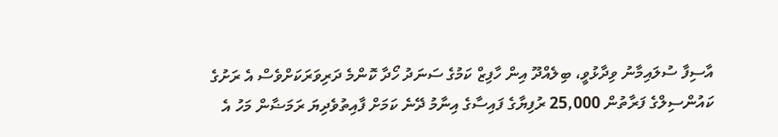އާސިފާ ސުލައިމާނު ވިދާޅުވީ، ބިލެއްދޫ އިން ހާފިޒް ކަމުގެ ސަނަދު ހޯދާ ކޮންމެ ދަރިވަރަކަށްވެސް އެ ރަށުގެ ކައުންސިލްގެ ފަރާތުން 25,000 ރުފިޔާގެ ފައިސާގެ އިނާމު ދޭނެ ކަމަށް ފާއިތުވެދިޔަ ރަމަޟާން މަހު އެ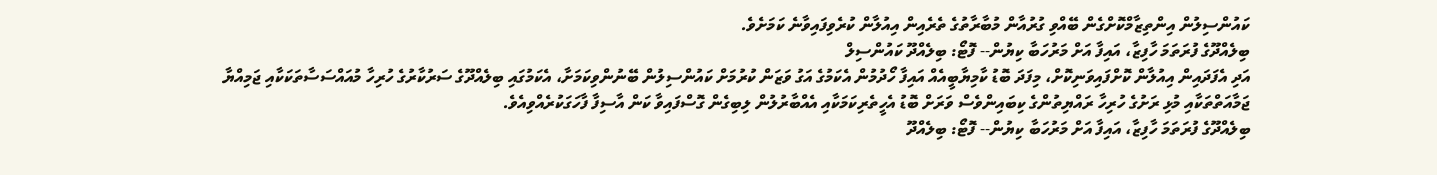ކައުންސިލުން އިންތިޒާމްކޮށްގެން ބޭއްވި ގުރުއާން މުބާރާތުގެ ތެރެއިން އިއުލާން ކުރެވިފައިވާނެ ކަމަށެވެ.
ބިލެއްދޫގެ ފުރަތަމަ ހާފިޒާ، އައިފާ އަށް މަރުހަބާ ކިޔުން-- ފޮޓޯ: ބިލެއްދޫ ކައުންސިލް
އަދި އެފަދައިން އިއުލާން ކޮށްފައިވަނިކޮށް، މިފަދަ ބޮޑު ކާމިޔާބީއެއް އައިފާ ހޯދުމުން އެކަމުގެ އަގު ވަޒަން ކުރުމަށް ކައުންސިލުން ބޭނުންވިކަމަށާ، އެކަމުގައި ބިލެއްދޫގެ ސަރުކާރުގެ ހުރިހާ މުއައްސަސާތަކަކާއި ޖަމިއްޔާ ޖަމާއަތްތަކާއި މުޅި ރަށުގެ ހުރިހާ ރައްޔިތުންގެ ކިބައިންވެސް ވަރަށް ބޮޑު އެހީތެރިކަމަކާއި އެއްބާރުލުން ލިބިގެން ގޮސްފައިވާ ކަން އާސިފާ ފާހަގަކުރެއްވިއެވެ.
ބިލެއްދޫގެ ފުރަތަމަ ހާފިޒާ، އައިފާ އަށް މަރުހަބާ ކިޔުން-- ފޮޓޯ: ބިލެއްދޫ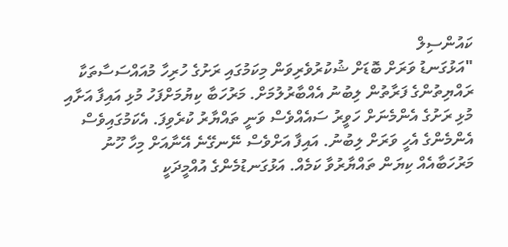ކައުންސިލް
"އަޅުގަނޑު ވަރަށް ބޮޑަށް ޝުކުރުވެރިވަން މިކަމުގައި ރަށުގެ ހުރިހާ މުއައްސަސާތަކާ ރައްޔިތުންގެ ފަރާތުން ލިބުނު އެއްބާރުލުމަށް. މަރުހަބާ ކިޔުމަށްފަހު މުޅި އައިފާ އަށާއި މުޅި ރަށުގެ އެންމެނަށް ހަވީރު ސައެއްވެސް ވަނީ ތައްޔާރު ކުރެވިފަ. އެކަމުގައިވެސް އެންމެންގެ އެހީ ވަރަށް ލިބުނު. އައިފާ އަށްވެސް ނޭނގޭނެ އޭނާއަށް މިހާ ހޫނު މަރުހަބާއެއް ކިޔަން ތައްޔާރުވާ ކަމެއް. އަޅުގަނޑުމެންގެ އުއްމީދަކީ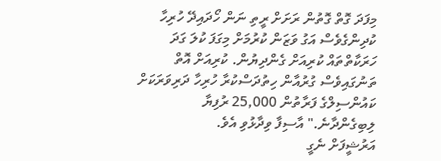މިފަދަ ގޮތް ގޮތުން ރަށަށް ރީތި ނަން ހޯދައިދޭ ހުރިހާ ކުދިންގެވެސް އަގު ވަޒަން ކުރުމަށް މިގަފަ ކުލަ ގަދަ ހަރަކާތްތައް ކުރިއަށް ގެންދިޔުން. ކުރިއަށް އޮތް ތަނުގައިވެސް ގުރުއާން ހިތުދަސްކުރާ ހުރިހާ ދަރިވަރަކަށް ކައުންސިލްގެ ފަރާތުން 25,000 ރުފިޔާ ލިބިގެންދާނެ." އާސިފާ ވިދާޅުވި އެވެ.
އަރުޝީފަށް ނެގީ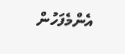އެންމެފަހުން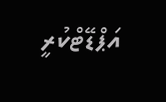އަޕްޑޭޓްކުރީ